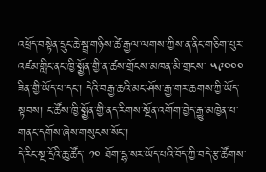འཕྲོད་བསྟེན་དྲུང་ཆེ་སྦྲ་གཉིས་ཚེ་རྒྱལ་ལགས་ཀྱིས་ན་ནིང་གཅིག་པུར་འཛམ་གླིང་ནང་ཁྱི་སྨྱོན་གྱི་ན་ཚས་གྲོངས་མཁན་མི་གྲངས་ ༥༩༠༠༠ ཟིན་གྱི་ཡོད་པ་དང་། དེའི་བརྒྱ་ཆའི་མང་ཤོས་རྒྱ་གར་ཆགས་ཀྱི་ཡོད་སྟབས། ང་ཚོས་ཁྱི་སྨྱོན་གྱི་ནད་རིགས་སྔོན་འགོག་བྱེད་རྒྱུ་མཁྱེན་པ་གནང་དགོས་ཞེས་གསུངས་སོང་།
དེ་རིང་སྔ་དྲོའི་ཆུ་ཚོད་ ༡༠ ཐོག་དྷ་སར་ཡོད་པའི་བོད་ཀྱི་བདེ་རྩ་ཚོགས་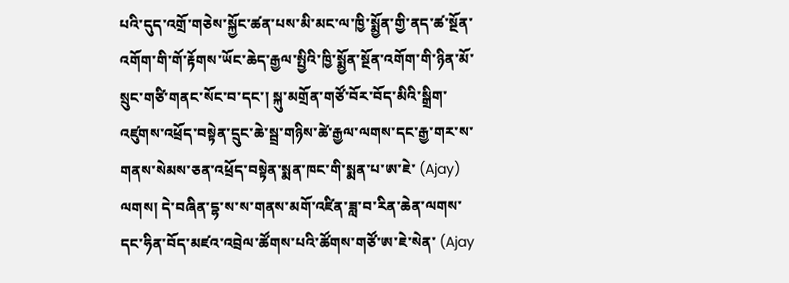པའི་དུད་འགྲོ་གཅེས་སྐྱོང་ཚན་པས་མི་མང་ལ་ཁྱི་སྨྱོན་གྱི་ནད་ཚ་སྔོན་འགོག་གི་གོ་རྟོགས་ཡོང་ཆེད་རྒྱལ་སྤྱིའི་ཁྱི་སྨྱོན་སྔོན་འགོག་གི་ཉིན་མོ་སྲུང་གཙི་གནང་སོང་བ་དང་། སྐུ་མགྲོན་གཙོ་བོར་བོད་མིའི་སྒྲིག་འཛུགས་འཕྲོད་བསྟེན་དྲུང་ཆེ་སྦྲ་གཉིས་ཚེ་རྒྱལ་ལགས་དང་རྒྱ་གར་ས་གནས་སེམས་ཅན་འཕྲོད་བསྟེན་སྨན་ཁང་གི་སྨན་པ་ཨ་ཇེ་ (Ajay) ལགས། དེ་བཞིན་དྷ་ས་ས་གནས་མགོ་འཛིན་ཟླ་བ་རིན་ཆེན་ལགས་དང་ཧིན་བོད་མཛའ་འབྲེལ་ཚོགས་པའི་ཚོགས་གཙོ་ཨ་ཇེ་སེན་ (Ajay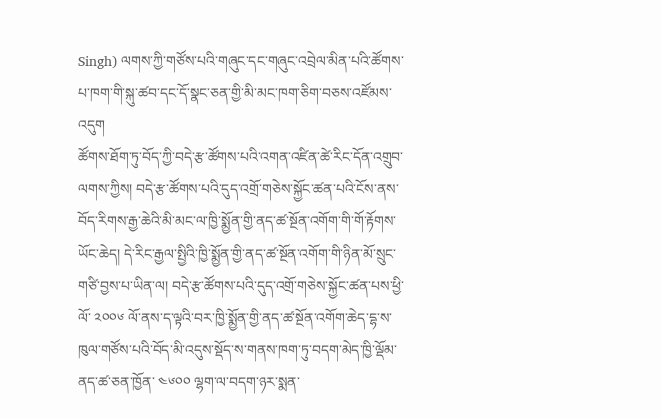Singh) ལགས་ཀྱི་གཙོས་པའི་གཞུང་དང་གཞུང་འབྲེལ་མིན་པའི་ཚོགས་པ་ཁག་གི་སྐུ་ཚབ་དང་དོ་སྣང་ཅན་གྱི་མི་མང་ཁག་ཅིག་བཅས་འཛོམས་འདུག
ཚོགས་ཐོག་ཏུ་བོད་ཀྱི་བདེ་རྩ་ཚོགས་པའི་འགན་འཛིན་ཚེ་རིང་དོན་འགྲུབ་ལགས་ཀྱིས། བདེ་རྩ་ཚོགས་པའི་དུད་འགྲོ་གཅེས་སྐྱོང་ཚན་པའི་ངོས་ནས་བོད་རིགས་རྒྱ་ཆེའི་མི་མང་ལ་ཁྱི་སྨྱོན་གྱི་ནད་ཚ་སྔོན་འགོག་གི་གོ་རྟོགས་ཡོང་ཆེད། དེ་རིང་རྒྱལ་སྤྱིའི་ཁྱི་སྨྱོན་གྱི་ནད་ཚ་སྔོན་འགོག་གི་ཉིན་མོ་སྲུང་གཙི་བྱས་པ་ཡིན་ལ། བདེ་རྩ་ཚོགས་པའི་དུད་འགྲོ་གཅེས་སྐྱོང་ཚན་པས་ཕྱི་ལོ་ ༢༠༠༦ ལོ་ནས་ད་ལྟའི་བར་ཁྱི་སྨྱོན་གྱི་ནད་ཚ་སྔོན་འགོག་ཆེད་དྷ་ས་ཁུལ་གཙོས་པའི་བོད་མི་འདུས་སྡོད་ས་གནས་ཁག་ཏུ་བདག་མེད་ཁྱི་ལྡོམ་ནད་ཚ་ཅན་ཁྱོན་ ༤༦༠༠ ལྷག་ལ་བདག་ཉར་སྨན་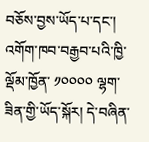བཅོས་བྱས་ཡོད་པ་དང་། འགོག་ཁབ་བརྒྱབ་པའི་ཁྱི་ལྡོམ་ཁྱོན་ ༡༠༠༠༠ ལྷག་ཟིན་གྱི་ཡོད་སྐོར། དེ་བཞིན་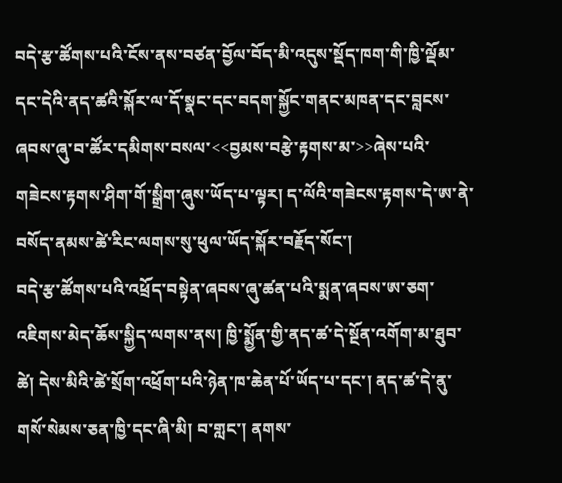བདེ་རྩ་ཚོགས་པའི་ངོས་ནས་བཙན་བྱོལ་བོད་མི་འདུས་སྡོད་ཁག་གི་ཁྱི་ལྡོམ་དང་དེའི་ནད་ཚའི་སྐོར་ལ་དོ་སྣང་དང་བདག་སྐྱོང་གནང་མཁན་དང་བླངས་ཞབས་ཞུ་བ་ཚོར་དམིགས་བསལ་<<བྱམས་བརྩེ་རྟགས་མ་>>ཞེས་པའི་གཟེངས་རྟགས་ཤིག་གོ་སྒྲིག་ཞུས་ཡོད་པ་ལྟར། ད་ལོའི་གཟེངས་རྟགས་དེ་ཨ་ནེ་བསོད་ནམས་ཚེ་རིང་ལགས་སུ་ཕུལ་ཡོད་སྐོར་བརྗོད་སོང་།
བདེ་རྩ་ཚོགས་པའི་འཕྲོད་བསྟེན་ཞབས་ཞུ་ཚན་པའི་སྨན་ཞབས་ཨ་ཅག་འཇིགས་མེད་ཆོས་སྐྱིད་ལགས་ནས། ཁྱི་སྨྱོན་གྱི་ནད་ཚ་དེ་སྔོན་འགོག་མ་ཐུབ་ཚེ། དེས་མིའི་ཚེ་སྲོག་འཕྲོག་པའི་ཉེན་ཁ་ཆེན་པོ་ཡོད་པ་དང་། ནད་ཚ་དེ་ནུ་གསོ་སེམས་ཅན་ཁྱི་དང་ཞི་མི། བ་གླང་། ནགས་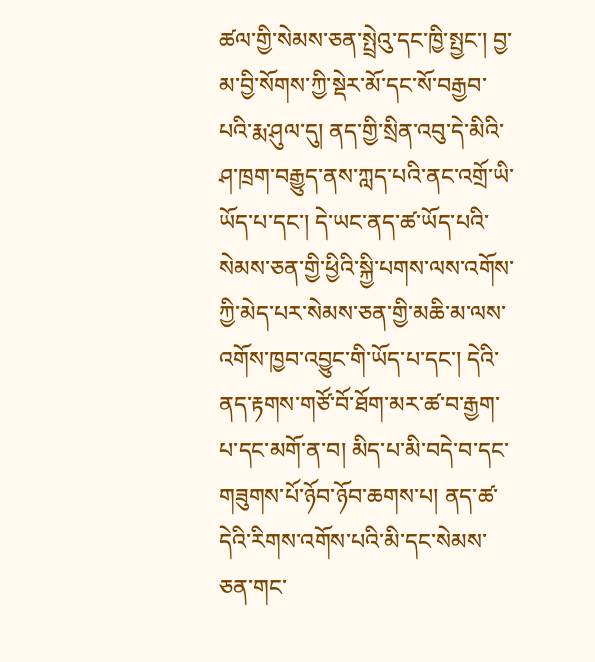ཚལ་གྱི་སེམས་ཅན་སྤྲེའུ་དང་ཁྱི་སྤྱང་། བྱ་མ་བྱི་སོགས་ཀྱི་སྡེར་མོ་དང་སོ་བརྒྱབ་པའི་རྨ་ཤུལ་དུ། ནད་གྱི་སྲིན་འབུ་དེ་མིའི་ཤ་ཁྲག་བརྒྱུད་ནས་ཀླད་པའི་ནང་འགྲོ་ཡི་ཡོད་པ་དང་། དེ་ཡང་ནད་ཚ་ཡོད་པའི་སེམས་ཅན་གྱི་ཕྱིའི་སྐྱི་པགས་ལས་འགོས་ཀྱི་མེད་པར་སེམས་ཅན་གྱི་མཆི་མ་ལས་འགོས་ཁྱབ་འབྱུང་གི་ཡོད་པ་དང་། དེའི་ནད་རྟགས་གཙོ་བོ་ཐོག་མར་ཚ་བ་རྒྱག་པ་དང་མགོ་ན་བ། མིད་པ་མི་བདེ་བ་དང་གཟུགས་པོ་ཉོབ་ཉོབ་ཆགས་པ། ནད་ཚ་དེའི་རིགས་འགོས་པའི་མི་དང་སེམས་ཅན་གང་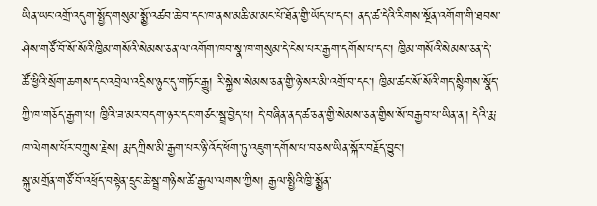ཡིན་ཡང་འགྲོ་འདུག་སྤྱོད་གསུམ་སྨྱོ་འཚབ་ཆེ་བ་དང་ཁ་ནས་མཆི་མ་མང་པོ་ཐོན་གྱི་ཡོད་པ་དང་། ནད་ཚ་དེའི་རིགས་སྔོན་འགོག་གི་ཐབས་ཤེས་གཙོ་བོ་སོ་སོའི་ཁྱིམ་གསོའི་སེམས་ཅན་ལ་འགོག་ཁབ་སྣ་ཁ་གསུམ་དེ་ངེས་པར་རྒྱག་དགོས་པ་དང་། ཁྱིམ་གསོའི་སེམས་ཅན་དེ་ཚོ་ཕྱིའི་སྲོག་ཆགས་དང་འབྲེལ་འདྲིས་ཉུང་དུ་གཏོང་རྒྱུ། རི་སྐྱེས་སེམས་ཅན་གྱི་ཉེ་སར་མི་འགྲོ་བ་དང་། ཁྱིམ་ཚང་སོ་སོའི་གད་སྙིགས་སྣོད་ཀྱི་ཁ་གཅོད་རྒྱག་པ། ཁྱིའི་ཟ་མར་བདག་ཉར་དང་གཙང་སྦྲ་བྱེད་པ། དེ་བཞིན་ནད་ཚ་ཅན་གྱི་སེམས་ཅན་གྱིས་སོ་བརྒྱབ་པ་ཡིན་ན། དེའི་རྨ་ཁ་ལེགས་པོར་བཀྲུས་རྗེས། རྨ་དཀྲིས་མི་རྒྱག་པར་ཉི་འོད་ཕོག་ཏུ་འཇུག་དགོས་པ་བཅས་ཡིན་སྐོར་བརྗོད་བྱུང་།
སྐུ་མགྲོན་གཙོ་བོ་འཕྲོད་བསྟེན་དྲུང་ཆེ་སྦྲ་གཉིས་ཚེ་རྒྱལ་ལགས་ཀྱིས། རྒྱལ་སྤྱིའི་ཁྱི་སྨྱོན་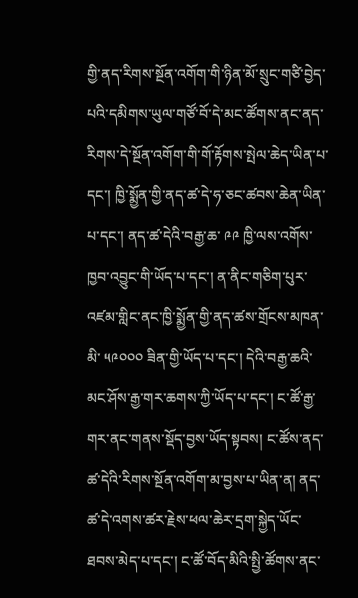གྱི་ནད་རིགས་སྔོན་འགོག་གི་ཉིན་མོ་སྲུང་གཙི་བྱེད་པའི་དམིགས་ཡུལ་གཙོ་བོ་དེ་མང་ཚོགས་ནང་ནད་རིགས་དེ་སྔོན་འགོག་གི་གོ་རྟོགས་སྤེལ་ཆེད་ཡིན་པ་དང་། ཁྱི་སྨྱོན་གྱི་ནད་ཚ་དེ་ཧ་ཅང་ཚབས་ཆེན་ཡིན་པ་དང་། ནད་ཚ་དེའི་བརྒྱ་ཆ་ ༩༩ ཁྱི་ལས་འགོས་ཁྱབ་འབྱུང་གི་ཡོད་པ་དང་། ན་ནིང་གཅིག་པུར་འཛམ་གླིང་ནང་ཁྱི་སྨྱོན་གྱི་ནད་ཚས་གྲོངས་མཁན་མི་ ༥༩༠༠༠ ཟིན་གྱི་ཡོད་པ་དང་། དེའི་བརྒྱ་ཆའི་མང་ཤོས་རྒྱ་གར་ཆགས་ཀྱི་ཡོད་པ་དང་། ང་ཚོ་རྒྱ་གར་ནང་གནས་སྡོད་བྱས་ཡོད་སྟབས། ང་ཚོས་ནད་ཚ་དེའི་རིགས་སྔོན་འགོག་མ་བྱས་པ་ཡིན་ན། ནད་ཚ་དེ་འགས་ཚར་རྗེས་ཕལ་ཆེར་དྲག་སྐྱེད་ཡོང་ཐབས་མེད་པ་དང་། ང་ཚོ་བོད་མིའི་སྤྱི་ཚོགས་ནང་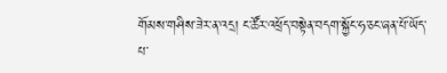གོམས་གཤིས་ཟེར་ན་འདྲ། ང་ཚོར་འཕྲོད་བསྟེན་བདག་སྐྱོང་ཧ་ཅང་ཞན་པོ་ཡོད་པ་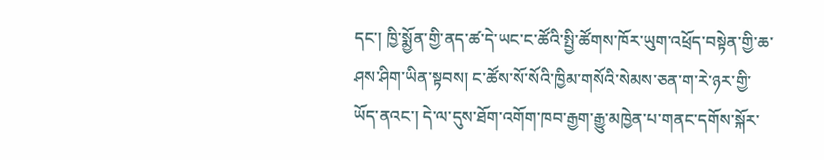དང་། ཁྱི་སྨྱོན་གྱི་ནད་ཚ་དེ་ཡང་ང་ཚོའི་སྤྱི་ཚོགས་ཁོར་ཡུག་འཕྲོད་བསྟེན་གྱི་ཆ་ཤས་ཤིག་ཡིན་སྟབས། ང་ཚོས་སོ་སོའི་ཁྱིམ་གསོའི་སེམས་ཅན་ག་རེ་ཉར་གྱི་ཡོད་ནའང་། དེ་ལ་དུས་ཐོག་འགོག་ཁབ་རྒྱག་རྒྱུ་མཁྱེན་པ་གནང་དགོས་སྐོར་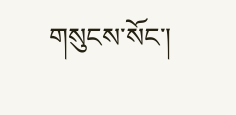གསུངས་སོང་།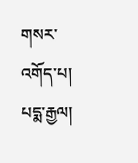གསར་འགོད་པ། པདྨ་རྒྱལ།